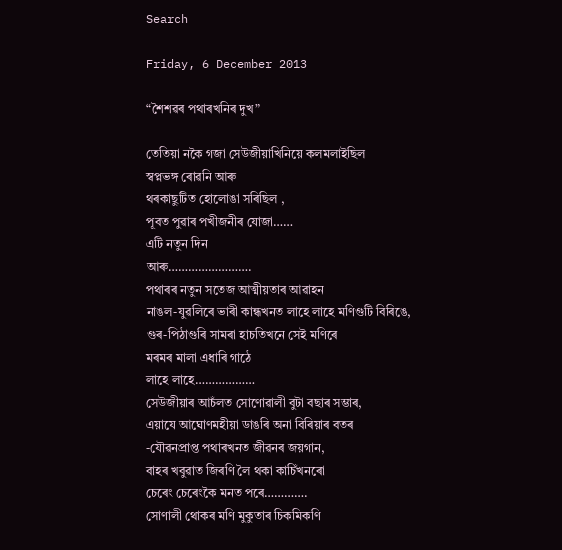Search

Friday, 6 December 2013

“শৈশৱৰ পথাৰখনিৰ দুখ”

তেতিয়া নকৈ গজা সেউজীয়াখিনিয়ে কলমলাইছিল
স্বপ্নভঙ্গ ৰোৱনি আৰু
থৰকাছুটিত হোলোঙা সৰিছিল ,
পূবত পুৱাৰ পখীজনীৰ যোজা……
এটি নতুন দিন
আৰু…………………….
পথাৰৰ নতুন সতেজ আত্মীয়তাৰ আৱাহন
নাঙল-যুৱলিৰে ভাৰী কান্ধখনত লাহে লাহে মণিগুটি বিৰিঙে,
গুৰ-পিঠাগুৰি সামৰা হাচতিখনে সেই মণিৰে
মৰমৰ মালা এধাৰি গাঠে
লাহে লাহে………………
সেউজীয়াৰ আচঁলত সোণোৱালী বুটা বছাৰ সম্ভাৰ,
এয়াযে আঘোণমহীয়া ডাঙৰি অনা বিৰিয়াৰ বতৰ
-যৌৱনপ্রাপ্ত পথাৰখনত জীৱনৰ জয়গান,
বাহৰ খবুৱাত জিৰণি লৈ থকা কাচিঁখনৰো
চেৰেং চেৰেংকৈ মনত পৰে………….
সোণালী থোকৰ মণি মুকুতাৰ চিকমিকণি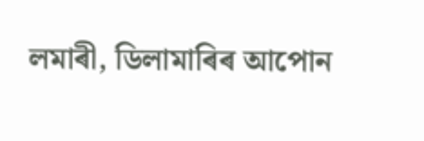লমাৰী, ডিলামাৰিৰ আপোন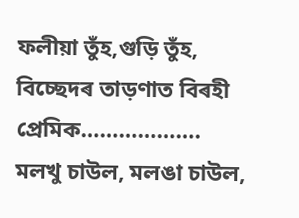ফলীয়া তুঁহ,গুড়ি তুঁহ,
বিচ্ছেদৰ তাড়ণাত বিৰহী প্রেমিক……………….
মলখু চাউল, মলঙা চাউল,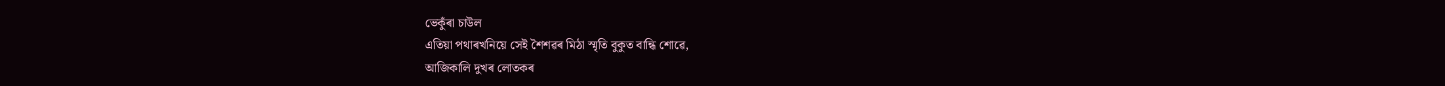ভেকুঁৰা চাউল
এতিয়া পথাৰখনিয়ে সেই শৈশৱৰ মিঠা স্মৃতি বুকুত বান্ধি শোৱে,
আজিকালি দুখৰ লোতকৰ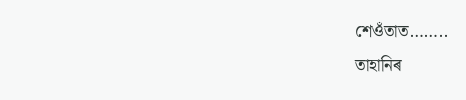শেওঁতাত……..
তাহানিৰ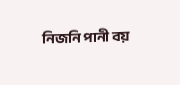নিজনি পানী বয়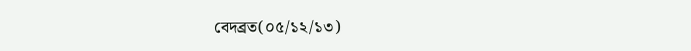বেদব্রত(০৫/১২/১৩)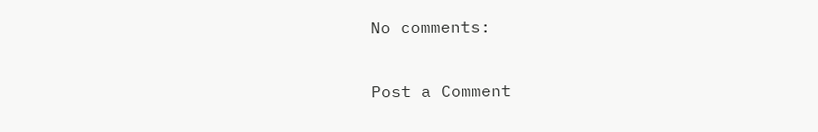No comments:

Post a Comment